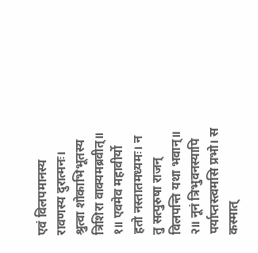एवं विलपमानस्य रावणस्य दुरात्मनः। श्रुत्वा शोकाभिभूतस्य त्रिशिरा वाक्यमब्रवीत्॥ १॥ एवमेव महावीर्यो हतो नस्तातमध्यमः। न तु सत्पुरुषा राजन् विलपन्ति यथा भवान्॥ २॥ नूनं त्रिभुवनस्यापि पर्याप्तस्त्वमसि प्रभो। स कस्मात्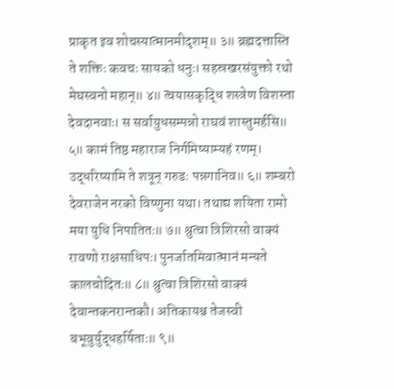प्राकृत इव शोचस्यात्मानमीदृशम्॥ ३॥ ब्रह्मदत्तास्ति ते शक्तिः कवचः सायको धनुः। सहस्रखरसंयुक्तो रथो मेघस्वनो महान्॥ ४॥ त्वयासकृद्धि शस्त्रेण विशस्ता देवदानवाः। स सर्वायुधसम्पन्नो राघवं शास्तुमर्हसि॥ ५॥ कामं तिष्ठ महाराज निर्गमिष्याम्यहं रणम्। उद्धरिष्यामि ते शत्रून् गरुडः पन्नगानिव॥ ६॥ शम्बरो देवराजेन नरको विष्णुना यथा। तथाद्य शयिता रामो मया युधि निपातितः॥ ७॥ श्रुत्वा त्रिशिरसो वाक्यं रावणो राक्षसाधिपः। पुनर्जातमिवात्मानं मन्यते कालचोदितः॥ ८॥ श्रुत्वा त्रिशिरसो वाक्यं देवान्तकनरान्तकौ। अतिकायश्च तेजस्वी बभूवुर्युद्धहर्षिताः॥ ९॥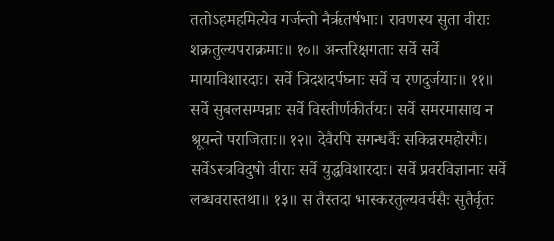ततोऽहमहमित्येव गर्जन्तो नैर्ऋतर्षभाः। रावणस्य सुता वीराः शक्रतुल्यपराक्रमाः॥ १०॥ अन्तरिक्षगताः सर्वे सर्वे मायाविशारदाः। सर्वे त्रिदशदर्पघ्नाः सर्वे च रणदुर्जयाः॥ ११॥ सर्वे सुबलसम्पन्नाः सर्वे विस्तीर्णकीर्तयः। सर्वे समरमासाद्य न श्रूयन्ते पराजिताः॥ १२॥ देवैरपि सगन्धर्वैः सकिन्नरमहोरगैः। सर्वेऽस्त्रविदुषो वीराः सर्वे युद्धविशारदाः। सर्वे प्रवरविज्ञानाः सर्वे लब्धवरास्तथा॥ १३॥ स तैस्तदा भास्करतुल्यवर्चसैः सुतैर्वृतः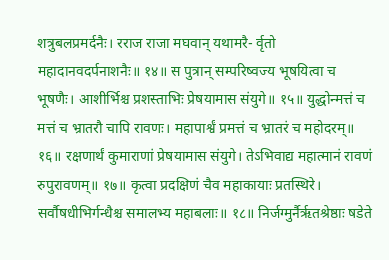शत्रुबलप्रमर्दनैः। रराज राजा मघवान् यथामरै- र्वृतो महादानवदर्पनाशनैः॥ १४॥ स पुत्रान् सम्परिष्वज्य भूषयित्वा च भूषणैः। आशीर्भिश्च प्रशस्ताभिः प्रेषयामास संयुगे॥ १५॥ युद्धोन्मत्तं च मत्तं च भ्रातरौ चापि रावणः। महापार्श्वं प्रमत्तं च भ्रातरं च महोदरम्॥ १६॥ रक्षणार्थं कुमाराणां प्रेषयामास संयुगे। तेऽभिवाद्य महात्मानं रावणं रुपुरावणम्॥ १७॥ कृत्वा प्रदक्षिणं चैव महाकायाः प्रतस्थिरे। सर्वौषधीभिर्गन्धैश्च समालभ्य महाबलाः॥ १८॥ निर्जग्मुर्नैर्ऋतश्रेष्ठाः षडेते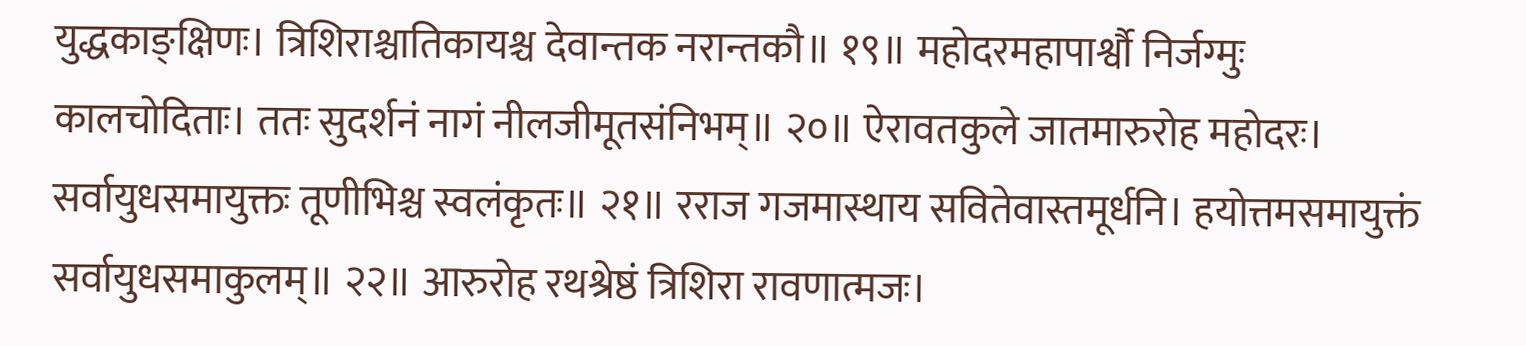युद्धकाङ्क्षिणः। त्रिशिराश्चातिकायश्च देवान्तक नरान्तकौ॥ १९॥ महोदरमहापार्श्वौ निर्जग्मुः कालचोदिताः। ततः सुदर्शनं नागं नीलजीमूतसंनिभम्॥ २०॥ ऐरावतकुले जातमारुरोह महोदरः। सर्वायुधसमायुक्तः तूणीभिश्च स्वलंकृतः॥ २१॥ रराज गजमास्थाय सवितेवास्तमूर्धनि। हयोत्तमसमायुक्तं सर्वायुधसमाकुलम्॥ २२॥ आरुरोह रथश्रेष्ठं त्रिशिरा रावणात्मजः।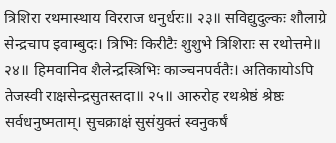त्रिशिरा रथमास्थाय विरराज धनुर्धरः॥ २३॥ सविद्युदुल्कः शौलाग्रे सेन्द्रचाप इवाम्बुदः। त्रिभिः किरीटैः शुशुभे त्रिशिराः स रथोत्तमे॥ २४॥ हिमवानिव शैलेन्द्रस्त्रिभिः काञ्चनपर्वतैः। अतिकायोऽपि तेजस्वी राक्षसेन्द्रसुतस्तदा॥ २५॥ आरुरोह रथश्रेष्ठं श्रेष्ठः सर्वधनुष्मताम्। सुचक्राक्षं सुसंयुक्तं स्वनुकर्षं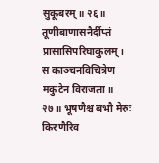सुकूबरम्॥ २६॥ तूणीबाणासनैर्दीप्तं प्रासासिपरिघाकुलम्। स काञ्चनविचित्रेण मकुटेन विराजता॥ २७॥ भूषणैश्च बभौ मेरुः किरणैरिव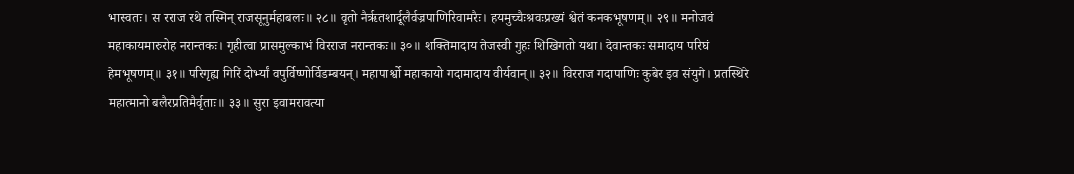भास्वतः। स रराज रथे तस्मिन् राजसूनुर्महाबलः॥ २८॥ वृतो नैर्ऋतशार्दूलैर्वज्रपाणिरिवामरैः। हयमुच्चैःश्रवःप्रख्यं श्वेतं कनकभूषणम्॥ २९॥ मनोजवं महाकायमारुरोह नरान्तकः। गृहीत्वा प्रासमुल्काभं विरराज नरान्तकः॥ ३०॥ शक्तिमादाय तेजस्वी गुहः शिखिगतो यथा। देवान्तकः समादाय परिघं हेमभूषणम्॥ ३१॥ परिगृह्य गिरिं दोर्भ्यां वपुर्विष्णोर्विडम्बयन्। महापार्श्वो महाकायो गदामादाय वीर्यवान्॥ ३२॥ विरराज गदापाणिः कुबेर इव संयुगे। प्रतस्थिरे महात्मानो बलैरप्रतिमैर्वृताः॥ ३३॥ सुरा इवामरावत्या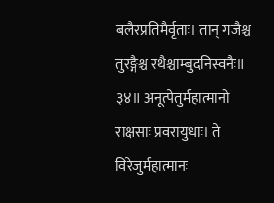बलैरप्रतिमैर्वृताः। तान् गजैश्च तुरङ्गैश्च रथैश्चाम्बुदनिस्वनैः॥ ३४॥ अनूत्पेतुर्महात्मानो राक्षसाः प्रवरायुधाः। ते विरेजुर्महात्मानः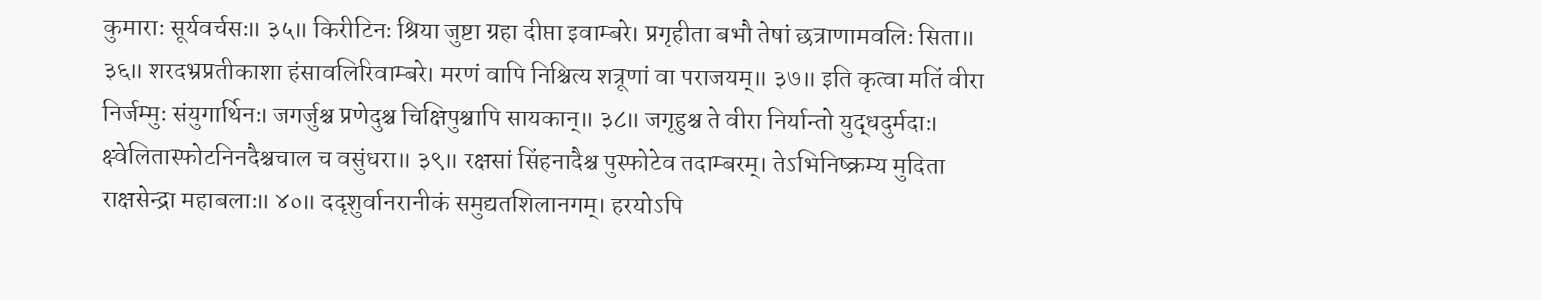कुमाराः सूर्यवर्चसः॥ ३५॥ किरीटिनः श्रिया जुष्टा ग्रहा दीप्ता इवाम्बरे। प्रगृहीता बभौ तेषां छत्राणामवलिः सिता॥ ३६॥ शरदभ्रप्रतीकाशा हंसावलिरिवाम्बरे। मरणं वापि निश्चित्य शत्रूणां वा पराजयम्॥ ३७॥ इति कृत्वा मतिं वीरा निर्जम्मुः संयुगार्थिनः। जगर्जुश्च प्रणेदुश्च चिक्षिपुश्चापि सायकान्॥ ३८॥ जगृहुश्च ते वीरा निर्यान्तो युद्धदुर्मदाः। क्ष्वेलितास्फोटनिनदैश्चचाल च वसुंधरा॥ ३९॥ रक्षसां सिंहनादैश्च पुस्फोटेव तदाम्बरम्। तेऽभिनिष्क्रम्य मुदिता राक्षसेन्द्रा महाबलाः॥ ४०॥ ददृशुर्वानरानीकं समुद्यतशिलानगम्। हरयोऽपि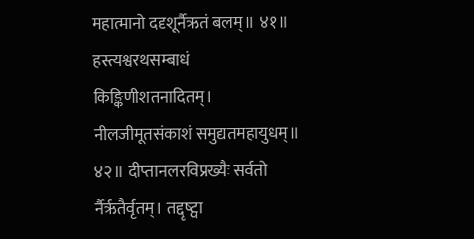महात्मानो ददृशूर्नैऋतं बलम्॥ ४१॥ हस्त्यश्वरथसम्बाधं किङ्किणीशतनादितम्। नीलजीमूतसंकाशं समुद्यतमहायुधम्॥ ४२॥ दीप्तानलरविप्रख्यैः सर्वतो र्नैर्ऋतैर्वृतम्। तद्दृष्ट्वा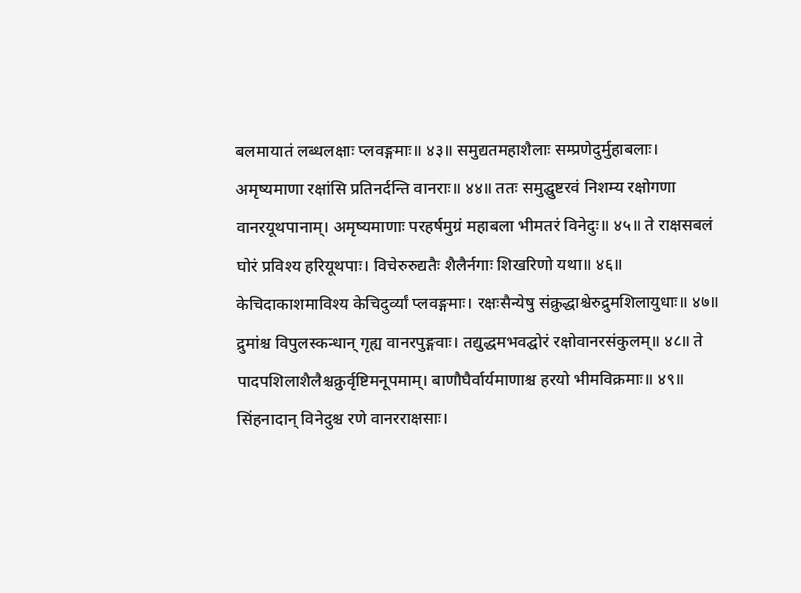बलमायातं लब्धलक्षाः प्लवङ्गमाः॥ ४३॥ समुद्यतमहाशैलाः सम्प्रणेदुर्मुहाबलाः। अमृष्यमाणा रक्षांसि प्रतिनर्दन्ति वानराः॥ ४४॥ ततः समुद्घुष्टरवं निशम्य रक्षोगणा वानरयूथपानाम्। अमृष्यमाणाः परहर्षमुग्रं महाबला भीमतरं विनेदुः॥ ४५॥ ते राक्षसबलं घोरं प्रविश्य हरियूथपाः। विचेरुरुद्यतैः शैलैर्नगाः शिखरिणो यथा॥ ४६॥ केचिदाकाशमाविश्य केचिदुर्व्यां प्लवङ्गमाः। रक्षःसैन्येषु संक्रुद्धाश्चेरुद्रुमशिलायुधाः॥ ४७॥ द्रुमांश्च विपुलस्कन्धान् गृह्य वानरपुङ्गवाः। तद्युद्धमभवद्घोरं रक्षोवानरसंकुलम्॥ ४८॥ ते पादपशिलाशैलैश्चक्रुर्वृष्टिमनूपमाम्। बाणौघैर्वार्यमाणाश्च हरयो भीमविक्रमाः॥ ४९॥ सिंहनादान् विनेदुश्च रणे वानरराक्षसाः।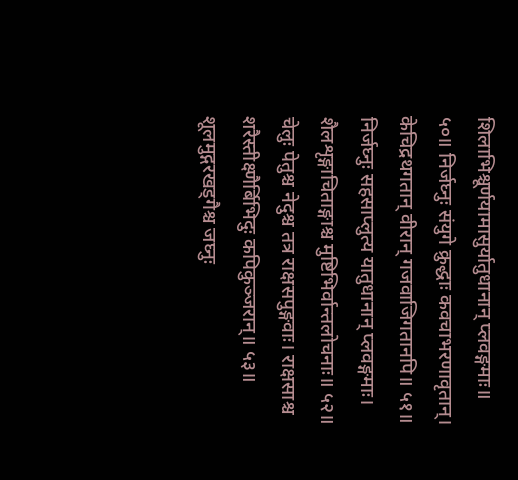शिलाभिश्चूर्णयामासुर्यातुधानान् प्लवङ्गमाः॥ ५०॥ निर्जघ्नुः संयुगे क्रुद्धाः कवचाभरणावृतान्। केचिद्रथगतान् वीरान् गजवाजिगतानपि॥ ५१॥ निर्जघ्नुः सहसाप्लुत्य यातुधानान् प्लवङ्गमाः। शैलशृङ्गाचिताङ्गाश्च मुष्टिभिर्वान्तलोचनाः॥ ५२॥ चेलुः पेतुश्च नेदुश्च तत्र राक्षसपुङ्गवाः। राक्षसाश्च शरैस्तीक्ष्णैर्बिभिदुः कपिकुञ्जरान्॥ ५३॥ शूलमुद्गरखड्गैश्च जघ्नुः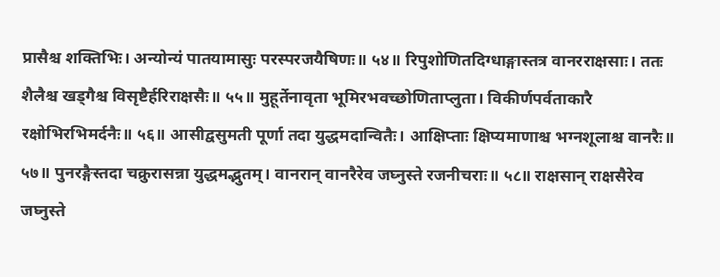प्रासैश्च शक्तिभिः। अन्योन्यं पातयामासुः परस्परजयैषिणः॥ ५४॥ रिपुशोणितदिग्धाङ्गास्तत्र वानरराक्षसाः। ततः शैलैश्च खड्गैश्च विसृष्टैर्हरिराक्षसैः॥ ५५॥ मुहूर्तेनावृता भूमिरभवच्छोणिताप्लुता। विकीर्णपर्वताकारै रक्षोभिरभिमर्दनैः॥ ५६॥ आसीद्वसुमती पूर्णा तदा युद्धमदान्वितैः। आक्षिप्ताः क्षिप्यमाणाश्च भग्नशूलाश्च वानरैः॥ ५७॥ पुनरङ्गैस्तदा चक्रुरासन्ना युद्धमद्भुतम्। वानरान् वानरैरेव जघ्नुस्ते रजनीचराः॥ ५८॥ राक्षसान् राक्षसैरेव जघ्नुस्ते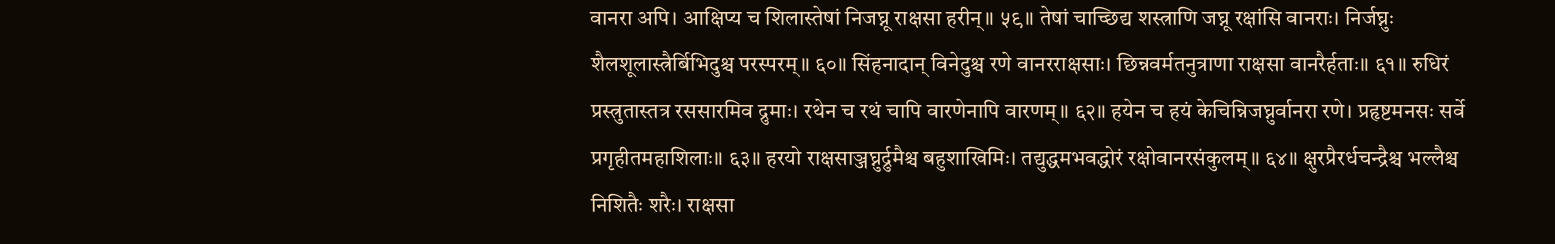वानरा अपि। आक्षिप्य च शिलास्तेषां निजघ्नू राक्षसा हरीन्॥ ५९॥ तेषां चाच्छिद्य शस्त्राणि जघ्नू रक्षांसि वानराः। निर्जघ्नुः शैलशूलास्त्रैर्बिभिदुश्च परस्परम्॥ ६०॥ सिंहनादान् विनेदुश्च रणे वानरराक्षसाः। छिन्नवर्मतनुत्राणा राक्षसा वानरैर्हताः॥ ६१॥ रुधिरं प्रस्त्रुतास्तत्र रससारमिव द्रुमाः। रथेन च रथं चापि वारणेनापि वारणम्॥ ६२॥ हयेन च हयं केचिन्निजघ्नुर्वानरा रणे। प्रहृष्टमनसः सर्वे प्रगृहीतमहाशिलाः॥ ६३॥ हरयो राक्षसाञ्जघ्नुर्द्रुमैश्च बहुशाखिमिः। तद्युद्धमभवद्धोरं रक्षोवानरसंकुलम्॥ ६४॥ क्षुरप्रैरर्धचन्द्रैश्च भल्लैश्च निशितैः शरैः। राक्षसा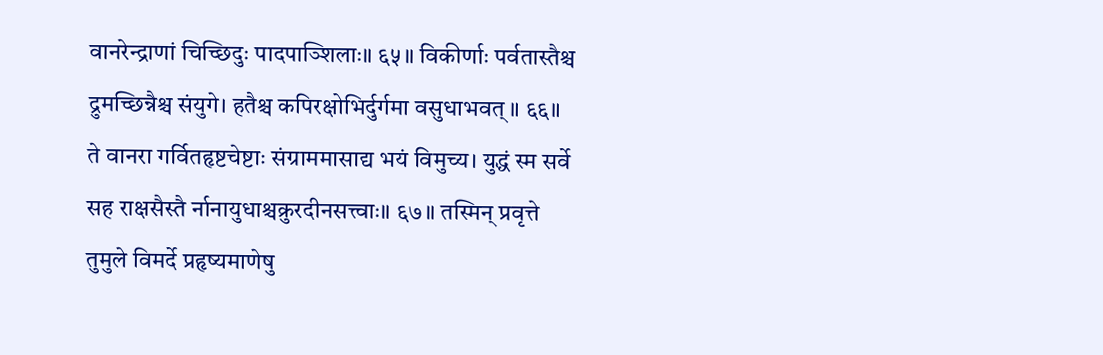वानरेन्द्राणां चिच्छिदुः पादपाञ्शिलाः॥ ६५॥ विकीर्णाः पर्वतास्तैश्च द्रुमच्छिन्नैश्च संयुगे। हतैश्च कपिरक्षोभिर्दुर्गमा वसुधाभवत्॥ ६६॥ ते वानरा गर्वितहृष्टचेष्टाः संग्राममासाद्य भयं विमुच्य। युद्धं स्म सर्वे सह राक्षसैस्तै र्नानायुधाश्चक्रुरदीनसत्त्वाः॥ ६७॥ तस्मिन् प्रवृत्ते तुमुले विमर्दे प्रहृष्यमाणेषु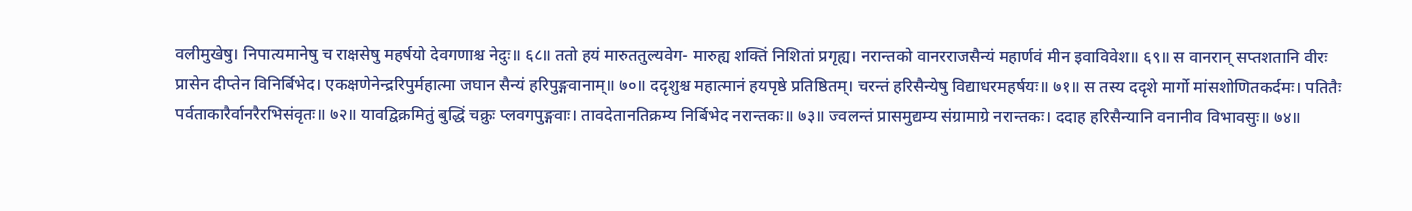वलीमुखेषु। निपात्यमानेषु च राक्षसेषु महर्षयो देवगणाश्च नेदुः॥ ६८॥ ततो हयं मारुततुल्यवेग- मारुह्य शक्तिं निशितां प्रगृह्य। नरान्तको वानरराजसैन्यं महार्णवं मीन इवाविवेश॥ ६९॥ स वानरान् सप्तशतानि वीरः प्रासेन दीप्तेन विनिर्बिभेद। एकक्षणेनेन्द्ररिपुर्महात्मा जघान सैन्यं हरिपुङ्गवानाम्॥ ७०॥ ददृशुश्च महात्मानं हयपृष्ठे प्रतिष्ठितम्। चरन्तं हरिसैन्येषु विद्याधरमहर्षयः॥ ७१॥ स तस्य ददृशे मार्गो मांसशोणितकर्दमः। पतितैः पर्वताकारैर्वानरैरभिसंवृतः॥ ७२॥ यावद्विक्रमितुं बुद्धिं चक्रुः प्लवगपुङ्गवाः। तावदेतानतिक्रम्य निर्बिभेद नरान्तकः॥ ७३॥ ज्वलन्तं प्रासमुद्यम्य संग्रामाग्रे नरान्तकः। ददाह हरिसैन्यानि वनानीव विभावसुः॥ ७४॥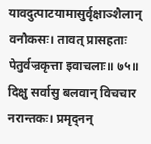यावदुत्पाटयामासुर्वृक्षाञ्शैलान् वनौकसः। तावत् प्रासहताः पेतुर्वज्रकृत्ता इवाचलाः॥ ७५॥ दिक्षु सर्वासु बलवान् विचचार नरान्तकः। प्रमृद्नन्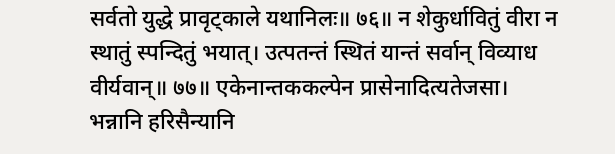सर्वतो युद्धे प्रावृट्काले यथानिलः॥ ७६॥ न शेकुर्धावितुं वीरा न स्थातुं स्पन्दितुं भयात्। उत्पतन्तं स्थितं यान्तं सर्वान् विव्याध वीर्यवान्॥ ७७॥ एकेनान्तककल्पेन प्रासेनादित्यतेजसा। भन्नानि हरिसैन्यानि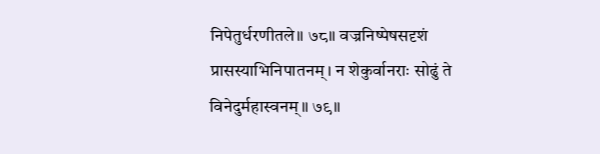निपेतुर्धरणीतले॥ ७८॥ वज्रनिष्पेषसदृशं प्रासस्याभिनिपातनम्। न शेकुर्वानराः सोढुं ते विनेदुर्महास्वनम्॥ ७९॥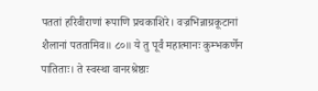पततां हरिवीराणां रूपाणि प्रचकाशिरे। वज्रभिन्नाग्रकूटानां शैलानां पततामिव॥ ८०॥ ये तु पूर्वं महात्मानः कुम्भकर्णेन पातिताः। ते स्वस्था वानरश्रेष्ठाः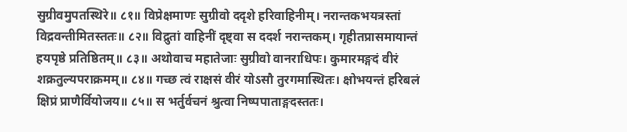सुग्रीवमुपतस्थिरे॥ ८१॥ विप्रेक्षमाणः सुग्रीवो ददृशे हरिवाहिनीम्। नरान्तकभयत्रस्तां विद्रवन्तीमितस्ततः॥ ८२॥ विद्रुतां वाहिनीं दृष्ट्वा स ददर्श नरान्तकम्। गृहीतप्रासमायान्तं हयपृष्ठे प्रतिष्ठितम्॥ ८३॥ अथोवाच महातेजाः सुग्रीवो वानराधिपः। कुमारमङ्गदं वीरं शक्रतुल्यपराक्रमम्॥ ८४॥ गच्छ त्वं राक्षसं वीरं योऽसौ तुरगमास्थितः। क्षोभयन्तं हरिबलं क्षिप्रं प्राणैर्वियोजय॥ ८५॥ स भर्तुर्वचनं श्रुत्वा निष्पपाताङ्गदस्ततः।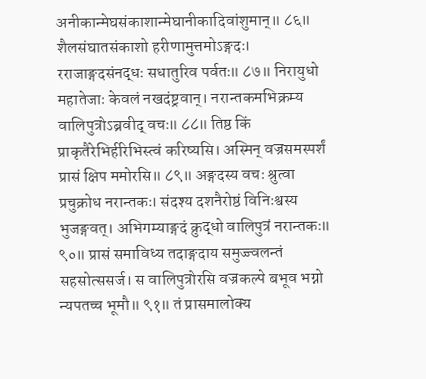अनीकान्मेघसंकाशान्मेघानीकादिवांशुमान्॥ ८६॥ शैलसंघातसंकाशो हरीणामुत्तमोऽङ्गदः। रराजाङ्गदसंनद्धः सधातुरिव पर्वतः॥ ८७॥ निरायुधो महातेजाः केवलं नखदंष्ट्रवान्। नरान्तकमभिक्रम्य वालिपुत्रोऽब्रवीद् वचः॥ ८८॥ तिष्ठ किं प्राकृतैरेभिर्हरिभिस्त्वं करिष्यसि। अस्मिन् वज्रसमस्पर्शं प्रासं क्षिप ममोरसि॥ ८९॥ अङ्गदस्य वचः श्रुत्वा प्रचुक्रोध नरान्तकः। संदश्य दशनैरोष्ठं विनिःश्वस्य भुजङ्गवत्। अभिगम्याङ्गदं क्रुद्धो वालिपुत्रं नरान्तकः॥ ९०॥ प्रासं समाविध्य तदाङ्गदाय समुज्ज्वलन्तं सहसोत्ससर्ज। स वालिपुत्रोरसि वज्रकल्पे बभूव भग्नो न्यपतच्च भूमौ॥ ९१॥ तं प्रासमालोक्य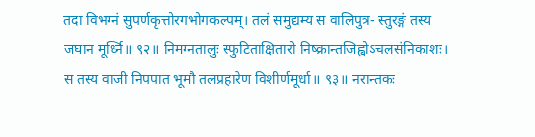तदा विभग्नं सुपर्णकृत्तोरगभोगकल्पम्। तलं समुद्यम्य स वालिपुत्र- स्तुरङ्गं तस्य जघान मूर्ध्नि॥ ९२॥ निमग्नतालुः स्फुटिताक्षितारो निष्क्रान्तजिह्वोऽचलसंनिकाशः। स तस्य वाजी निपपात भूमौ तलप्रहारेण विशीर्णमूर्धा॥ ९३॥ नरान्तकः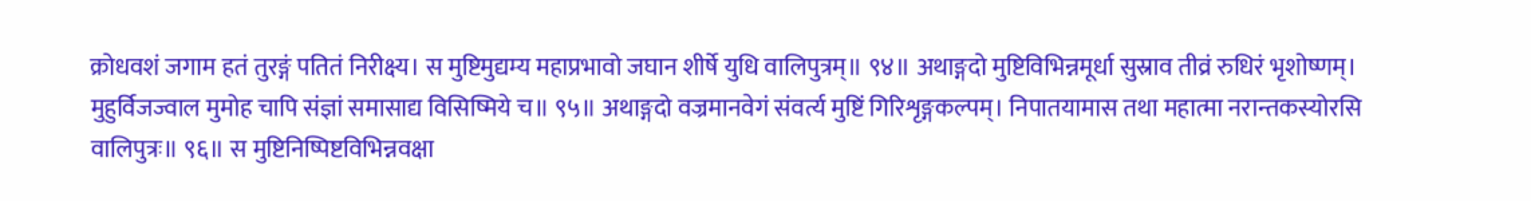क्रोधवशं जगाम हतं तुरङ्गं पतितं निरीक्ष्य। स मुष्टिमुद्यम्य महाप्रभावो जघान शीर्षे युधि वालिपुत्रम्॥ ९४॥ अथाङ्गदो मुष्टिविभिन्नमूर्धा सुस्राव तीव्रं रुधिरं भृशोष्णम्। मुहुर्विजज्वाल मुमोह चापि संज्ञां समासाद्य विसिष्मिये च॥ ९५॥ अथाङ्गदो वज्रमानवेगं संवर्त्य मुष्टिं गिरिशृङ्गकल्पम्। निपातयामास तथा महात्मा नरान्तकस्योरसि वालिपुत्रः॥ ९६॥ स मुष्टिनिष्पिष्टविभिन्नवक्षा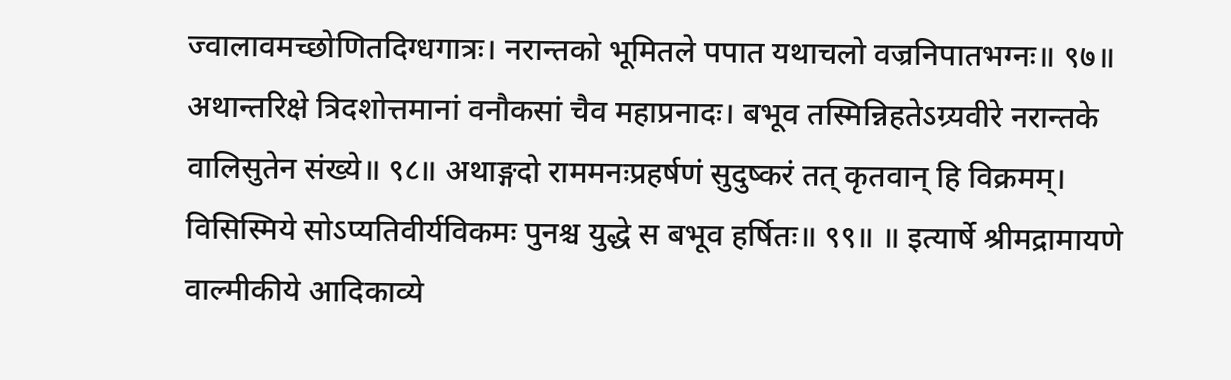ज्वालावमच्छोणितदिग्धगात्रः। नरान्तको भूमितले पपात यथाचलो वज्रनिपातभग्नः॥ ९७॥ अथान्तरिक्षे त्रिदशोत्तमानां वनौकसां चैव महाप्रनादः। बभूव तस्मिन्निहतेऽग्र्यवीरे नरान्तके वालिसुतेन संख्ये॥ ९८॥ अथाङ्गदो राममनःप्रहर्षणं सुदुष्करं तत् कृतवान् हि विक्रमम्। विसिस्मिये सोऽप्यतिवीर्यविकमः पुनश्च युद्धे स बभूव हर्षितः॥ ९९॥ ॥ इत्यार्षे श्रीमद्रामायणे वाल्मीकीये आदिकाव्ये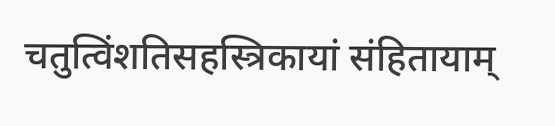चतुत्विंशतिसहस्त्रिकायां संहितायाम्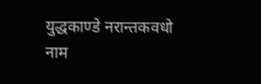युद्धकाण्डे नरान्तकवधो नाम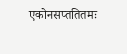एकोनसप्ततितमः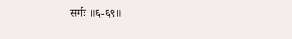सर्गः ॥६-६९॥